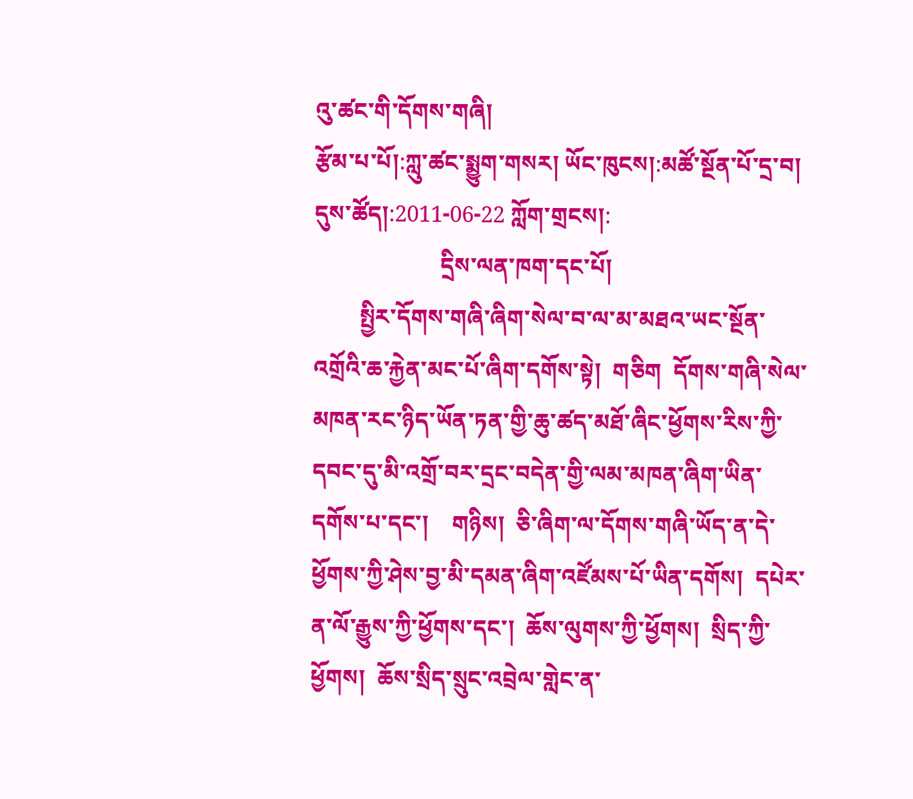འུ་ཚང་གི་དོགས་གཞི།
རྩོམ་པ་པོ།:ཀླུ་ཚང་སྨྱུག་གསར། ཡོང་ཁུངས།:མཚོ་སྔོན་པོ་དྲ་བ། དུས་ཚོད།:2011-06-22 ཀློག་གྲངས།:
                      དྲིས་ལན་ཁག་དང་པོ།
        སྤྱིར་དོགས་གཞི་ཞིག་སེལ་བ་ལ་མ་མཐའ་ཡང་སྔོན་འགྲོའི་ཆ་རྐྱེན་མང་པོ་ཞིག་དགོས་སྟེ།  གཅིག  དོགས་གཞི་སེལ་མཁན་རང་ཉིད་ཡོན་ཏན་གྱི་ཆུ་ཚད་མཐོ་ཞིང་ཕྱོགས་རིས་ཀྱི་དབང་དུ་མི་འགྲོ་བར་དྲང་བདེན་གྱི་ལམ་མཁན་ཞིག་ཡིན་དགོས་པ་དང་།    གཉིས།  ཅི་ཞིག་ལ་དོགས་གཞི་ཡོད་ན་དེ་ཕྱོགས་ཀྱི་ཤེས་བྱ་མི་དམན་ཞིག་འཛོམས་པོ་ཡིན་དགོས།  དཔེར་ན་ལོ་རྒྱུས་ཀྱི་ཕྱོགས་དང་།  ཆོས་ལུགས་ཀྱི་ཕྱོགས།  སྲིད་ཀྱི་ཕྱོགས།  ཆོས་སྲིད་སྲུང་འབྲེལ་གླེང་ན་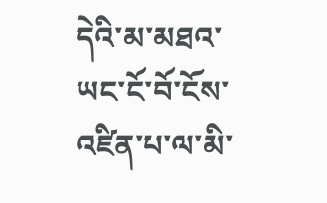དེའི་མ་མཐའ་ཡང་ངོ་བོ་ངོས་འཛིན་པ་ལ་མི་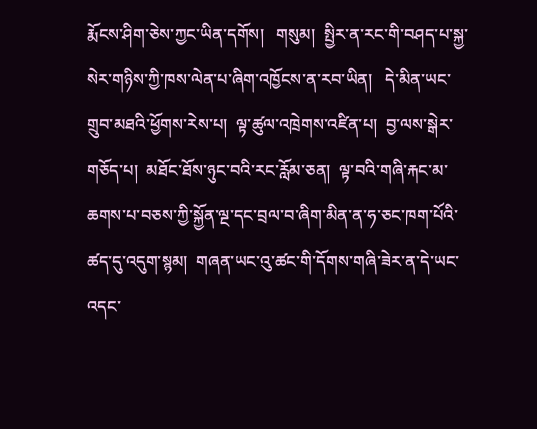རྨོངས་ཤིག་ཅེས་ཀྱང་ཡིན་དགོས།   གསུམ།  སྤྱིར་ན་རང་གི་བཤད་པ་སྐྱ་སེར་གཉིས་ཀྱི་ཁས་ལེན་པ་ཞིག་འཁྱོངས་ན་རབ་ཡིན།   དེ་མིན་ཡང་གྲུབ་མཐའི་ཕྱོགས་རེས་པ།  ལྟ་ཚུལ་འཁྲེགས་འཛིན་པ།  བྱ་ལས་སྒེར་གཅོད་པ།  མཐོང་ཐོས་ཉུང་བའི་རང་རློམ་ཅན།  ལྟ་བའི་གཞི་རྐང་མ་ཆགས་པ་བཅས་ཀྱི་སྐྱོན་ལྔ་དང་བྲལ་བ་ཞིག་མིན་ན་ཧ་ཅང་ཁག་པོའི་ཚད་དུ་འདུག་སྙམ།  གཞན་ཡང་འུ་ཚང་གི་དོགས་གཞི་ཟེར་ན་དེ་ཡང་འདང་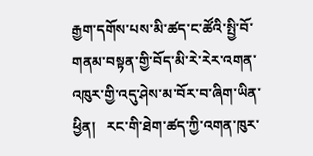རྒྱག་དགོས་པས་མི་ཚད་ང་ཚོའི་སྤྱི་བོ་གནམ་བསྟན་གྱི་བོད་མི་རེ་རེར་འགན་འཁུར་གྱི་འདུ་ཤེས་མ་བོར་བ་ཞིག་ཡིན་ཕྱིན།   རང་གི་ཐེག་ཚད་ཀྱི་འགན་ཁུར་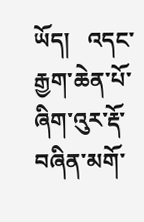ཡོད།   འདང་རྒྱག་ཆེན་པོ་ཞིག་འུར་རྡོ་བཞིན་མགོ་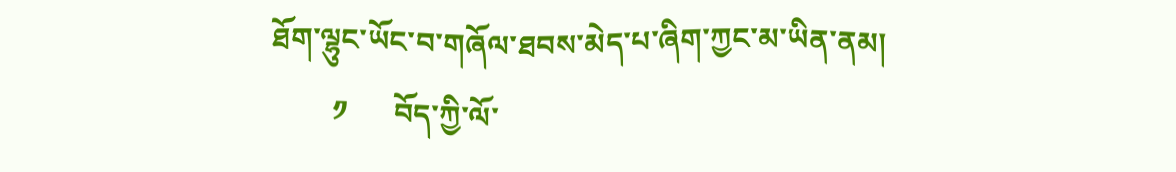ཐོག་ལྷུང་ཡོང་བ་གཞོལ་ཐབས་མེད་པ་ཞིག་ཀྱང་མ་ཡིན་ནམ།
        ༡      བོད་ཀྱི་ལོ་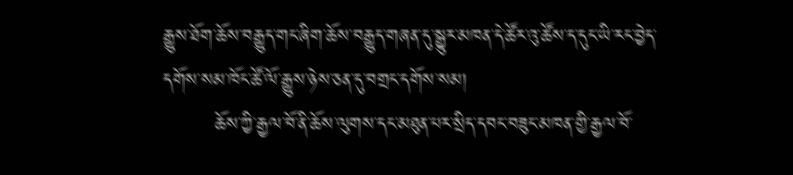རྒྱུས་ཐོག་ཆོས་བརྒྱུད་གང་ཞིག་ཆོས་བརྒྱུད་གཞན་དུ་སྒྱུར་མཁན་དེ་ཚོར་འུ་ཚོས་ད་དུང་ཡི་རང་བྱེད་དགོས་སམ་ཁོང་ཚོ་ལོ་རྒྱུས་ཉེས་ཅན་དུ་བགྲང་དགོས་སམ།
        ཆོས་ཀྱི་རྒྱལ་བོ་ནི་ཆོས་ལུགས་དང་མཐུན་པར་སྲིད་དབང་བཟུང་མཁན་གྱི་རྒྱལ་བོ་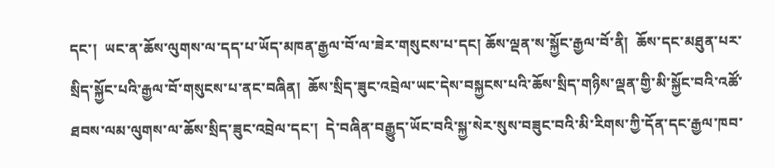དང་།  ཡང་ན་ཆོས་ལུགས་ལ་དད་པ་ཡོད་མཁན་རྒྱལ་བོ་ལ་ཟེར་གསུངས་པ་དང། ཆོས་ལྡན་ས་སྐྱོང་རྒྱལ་བོ་ནི།  ཆོས་དང་མཐུན་པར་སྲིད་སྐྱོང་པའི་རྒྱལ་བོ་གསུངས་པ་ནང་བཞིན།  ཆོས་སྲིད་ཟུང་འབྲེལ་ཡང་དེས་བསྐྱངས་པའི་ཆོས་སྲིད་གཉིས་ལྡན་གྱི་མི་སྐྱོང་བའི་འཚོ་ཐབས་ལམ་ལུགས་ལ་ཆོས་སྲིད་ཟུང་འབྲེལ་དང་།  དེ་བཞིན་བརྒྱུད་ཡོང་བའི་སྐྱ་སེར་སུས་བཟུང་བའི་མི་རིགས་ཀྱི་དོན་དང་རྒྱལ་ཁབ་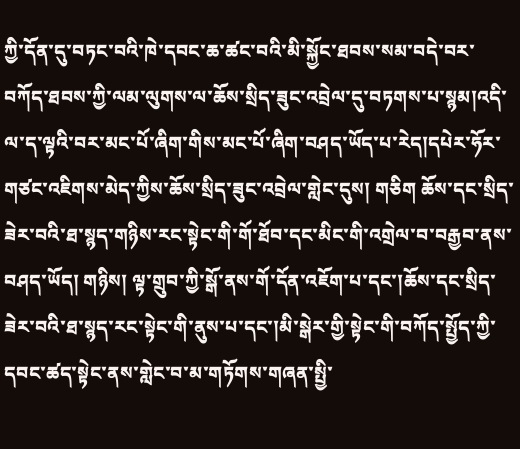ཀྱི་དོན་དུ་བཏང་བའི་ཁེ་དབང་ཆ་ཚང་བའི་མི་སྐྱོང་ཐབས་སམ་བདེ་བར་བཀོད་ཐབས་ཀྱི་ལམ་ལུགས་ལ་ཆོས་སྲིད་ཟུང་འབྲེལ་དུ་བཏགས་པ་སྙམ།འདི་ལ་ད་ལྟའི་བར་མང་པོ་ཞིག་གིས་མང་པོ་ཞིག་བཤད་ཡོད་པ་རེད།དཔེར་ཧོར་གཙང་འཇིགས་མེད་ཀྱིས་ཆོས་སྲིད་ཟུང་འབྲེལ་གླེང་དུས། གཅིག ཆོས་དང་སྲིད་ཟེར་བའི་ཐ་སྙད་གཉིས་རང་སྟེང་གི་གོ་ཐོབ་དང་མིང་གི་འགྲེལ་བ་བརྒྱབ་ནས་བཤད་ཡོད། གཉིས། ལྟ་གྲུབ་ཀྱི་སྒོ་ནས་གོ་དོན་འཇོག་པ་དང་།ཆོས་དང་སྲིད་ཟེར་བའི་ཐ་སྙད་རང་སྟེང་གི་ནུས་པ་དང་།མི་སྒེར་གྱི་སྟེང་གི་བཀོད་སྤྱོད་ཀྱི་དབང་ཚད་སྟེང་ནས་གླེང་བ་མ་གཏོགས་གཞན་སྤྱི་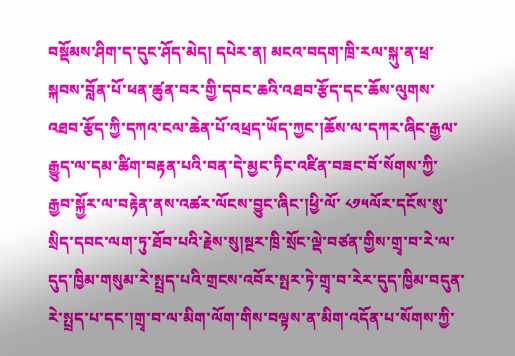བསྡོམས་ཤིག་ད་དུང་ཤོད་མེད། དཔེར་ན། མངའ་བདག་ཁྲི་རལ་སྐུ་ན་ཕྲ་སྐབས་བློན་པོ་ཕན་ཚུན་བར་གྱི་དབང་ཆའི་འཐབ་རྩོད་དང་ཆོས་ལུགས་འཐབ་རྩོད་ཀྱི་དཀའ་ངལ་ཆེན་པོ་འཕྲད་ཡོད་ཀྱང་།ཆོས་ལ་དཀར་ཞིང་རྒྱལ་རྒྱུད་ལ་དམ་ཚིག་བརྟན་པའི་བན་དེ་མྱང་ཏིང་འཛིན་བཟང་བོ་སོགས་ཀྱི་རྒྱབ་སྐྱོར་ལ་བརྟེན་ནས་འཚར་ལོངས་བྱུང་ཞིང་།ཕྱི་ལོ་ ༨༡༥ལོར་དངོས་སུ་སྲིད་དབང་ལག་ཏུ་ཐོབ་པའི་རྗེས་སུ།སྔར་ཁྲི་སྲོང་ལྡེ་བཙན་གྱིས་གྲྭ་བ་རེ་ལ་དུད་ཁྱིམ་གསུམ་རེ་སྤྲད་པའི་གྲངས་འབོར་སྤར་ཏེ་གྲྭ་བ་རེར་དུད་ཁྱིམ་བདུན་རེ་སྤྲད་པ་དང་།གྲྭ་བ་ལ་མིག་ལོག་གིས་བལྟས་ན་མིག་འདོན་པ་སོགས་ཀྱི་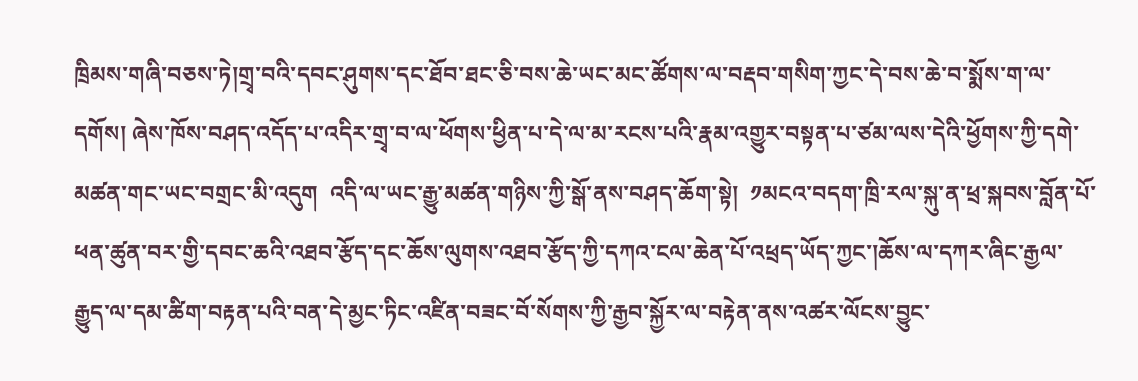ཁྲིམས་གཞི་བཅས་ཏེ།གྲྭ་བའི་དབང་ཤུགས་དང་ཐོབ་ཐང་ཅི་བས་ཆེ་ཡང་མང་ཚོགས་ལ་བརྡབ་གསིག་ཀྱང་དེ་བས་ཆེ་བ་སྨོས་ག་ལ་དགོས། ཞེས་ཁོས་བཤད་འདོད་པ་འདིར་གྲྭ་བ་ལ་ཕོགས་ཕྱིན་པ་དེ་ལ་མ་རངས་པའི་རྣམ་འགྱུར་བསྟན་པ་ཙམ་ལས་དེའི་ཕྱོགས་ཀྱི་དགེ་མཚན་གང་ཡང་བགྲང་མི་འདུག  འདི་ལ་ཡང་རྒྱུ་མཚན་གཉིས་ཀྱི་སྒོ་ནས་བཤད་ཆོག་སྟེ།  ༡མངའ་བདག་ཁྲི་རལ་སྐུ་ན་ཕྲ་སྐབས་བློན་པོ་ཕན་ཚུན་བར་གྱི་དབང་ཆའི་འཐབ་རྩོད་དང་ཆོས་ལུགས་འཐབ་རྩོད་ཀྱི་དཀའ་ངལ་ཆེན་པོ་འཕྲད་ཡོད་ཀྱང་།ཆོས་ལ་དཀར་ཞིང་རྒྱལ་རྒྱུད་ལ་དམ་ཚིག་བརྟན་པའི་བན་དེ་མྱང་ཏིང་འཛིན་བཟང་བོ་སོགས་ཀྱི་རྒྱབ་སྐྱོར་ལ་བརྟེན་ནས་འཚར་ལོངས་བྱུང་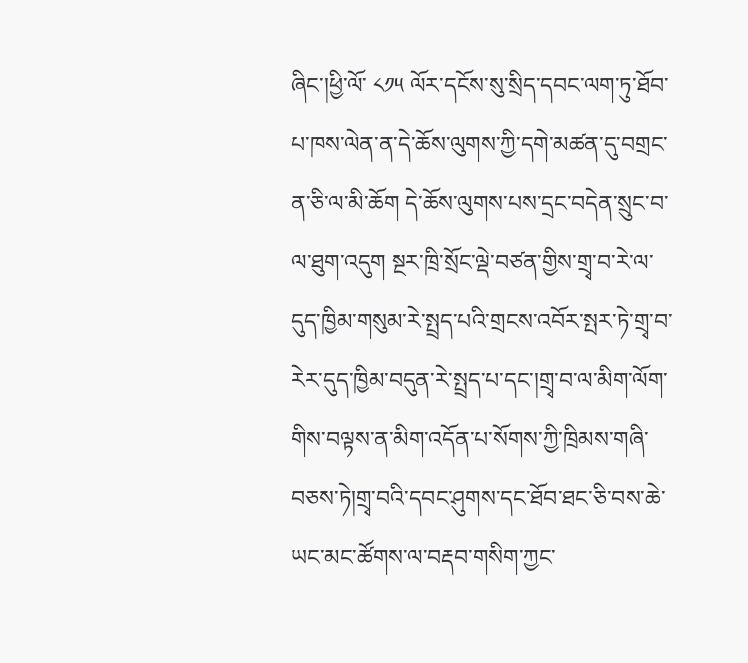ཞིང་།ཕྱི་ལོ་ ༨༡༥ ལོར་དངོས་སུ་སྲིད་དབང་ལག་ཏུ་ཐོབ་པ་ཁས་ལེན་ན་དེ་ཆོས་ལུགས་ཀྱི་དགེ་མཚན་དུ་བགྲང་ན་ཅི་ལ་མི་ཆོག དེ་ཆོས་ལུགས་པས་དྲང་བདེན་སྲུང་བ་ལ་ཐུག་འདུག སྔར་ཁྲི་སྲོང་ལྡེ་བཙན་གྱིས་གྲྭ་བ་རེ་ལ་དུད་ཁྱིམ་གསུམ་རེ་སྤྲད་པའི་གྲངས་འབོར་སྤར་ཏེ་གྲྭ་བ་རེར་དུད་ཁྱིམ་བདུན་རེ་སྤྲད་པ་དང་།གྲྭ་བ་ལ་མིག་ལོག་གིས་བལྟས་ན་མིག་འདོན་པ་སོགས་ཀྱི་ཁྲིམས་གཞི་བཅས་ཏེ།གྲྭ་བའི་དབང་ཤུགས་དང་ཐོབ་ཐང་ཅི་བས་ཆེ་ཡང་མང་ཚོགས་ལ་བརྡབ་གསིག་ཀྱང་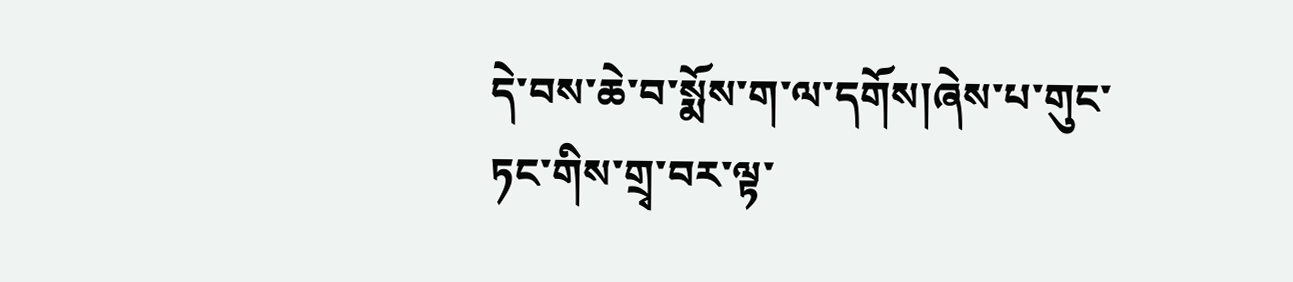དེ་བས་ཆེ་བ་སྨོས་ག་ལ་དགོས།ཞེས་པ་གུང་ཏང་གིས་གྲྭ་བར་ལྟ་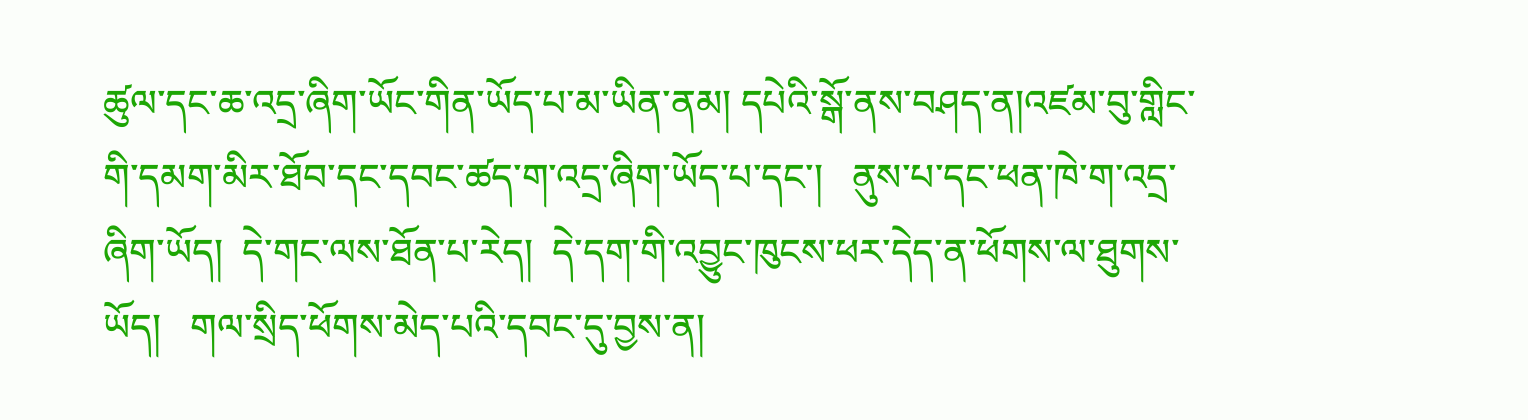ཚུལ་དང་ཆ་འདྲ་ཞིག་ཡོང་གིན་ཡོད་པ་མ་ཡིན་ནམ། དཔེའི་སྒོ་ནས་བཤད་ན།འཛམ་བུ་གླིང་གི་དམག་མིར་ཐོབ་དང་དབང་ཚད་ག་འདྲ་ཞིག་ཡོད་པ་དང་།   ནུས་པ་དང་ཕན་ཁེ་ག་འདྲ་ཞིག་ཡོད།  དེ་གང་ལས་ཐོན་པ་རེད།  དེ་དག་གི་འབྱུང་ཁུངས་ཕར་དེད་ན་ཕོགས་ལ་ཐུགས་ཡོད།   གལ་སྲིད་ཕོགས་མེད་པའི་དབང་དུ་བྱས་ན།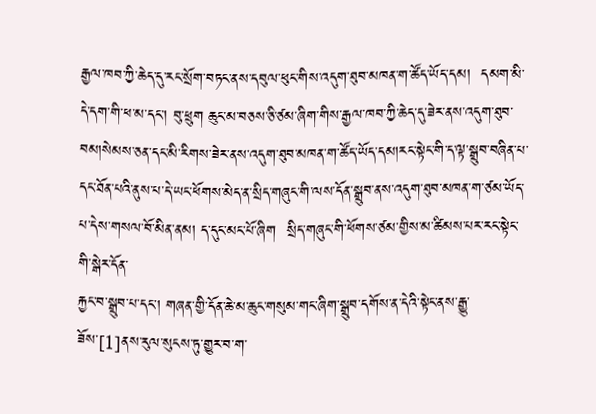རྒྱལ་ཁབ་ཀྱི་ཆེད་དུ་རང་སྲོག་བཏང་ནས་དབུལ་ཕུང་གིས་འདུག་ཐུབ་མཁན་ག་ཚོད་ཡོད་དམ།  དམག་མི་དེ་དག་གི་ཕ་མ་དང་། བུ་ཕྲུག ཆུང་མ་བཅས་ཅི་ཙམ་ཞིག་གིས་རྒྱལ་ཁབ་ཀྱི་ཆེད་དུ་ཟེར་ནས་འདུག་ཐུབ་བམ།སེམས་ཅན་དང་མི་རིགས་ཟེར་ནས་འདུག་ཐུབ་མཁན་ག་ཚོད་ཡོད་དམ།རང་སྟེང་གི་ད་ལྟ་སྒྲུབ་བཞིན་པ་དང་ཐོན་པའི་ནུས་པ་དེ་ཡང་ཕོགས་མེད་ན་སྲིད་གཞུང་གི་ལས་དོན་སྒྲུབ་ནས་འདུག་ཐུབ་མཁན་ག་ཙམ་ཡོད་པ་དེས་གསལ་བོ་མིན་ནམ། ད་དུང་མང་པོ་ཞིག  སྲིད་གཞུང་གི་ཕོགས་ཙམ་གྱིས་མ་ཚིམས་པར་རང་སྟེང་གི་སྒེར་དོན་
རྐྱང་བ་སྒྲུབ་པ་དང་། གཞན་གྱི་དོན་ཆེ་མ་ཆུང་གསུམ་གང་ཞིག་སྒྲུབ་དགོས་ན་དེའི་སྟེང་ནས་རྒྱུ་ཟོས་[1]ནས་རུལ་སུངས་ཏུ་གྱུར་བ་ག་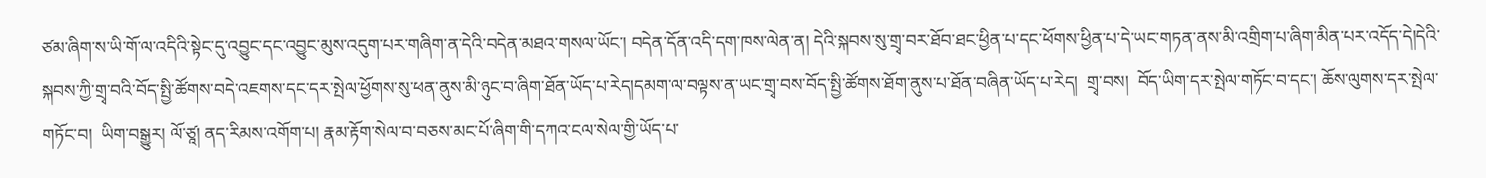ཙམ་ཞིག་ས་ཡི་གོ་ལ་འདིའི་སྟེང་དུ་འབྱུང་དང་འབྱུང་མུས་འདུག་པར་གཞིག་ན་དེའི་བདེན་མཐའ་གསལ་ཡོང་། བདེན་དོན་འདི་དག་ཁས་ལེན་ན། དེའི་སྐབས་སུ་གྲྭ་བར་ཐོབ་ཐང་ཕྱིན་པ་དང་ཕོགས་ཕྱིན་པ་དེ་ཡང་གཏན་ནས་མི་འགྲིག་པ་ཞིག་མིན་པར་འདོད་དེ།དེའི་སྐབས་ཀྱི་གྲྭ་བའི་བོད་སྤྱི་ཚོགས་བདེ་འཇགས་དང་དར་སྤེལ་ཕྱོགས་སུ་ཕན་ནུས་མི་ཉུང་བ་ཞིག་ཐོན་ཡོད་པ་རེད།དམག་ལ་བལྟས་ན་ཡང་གྲྭ་བས་བོད་སྤྱི་ཚོགས་ཐོག་ནུས་པ་ཐོན་བཞིན་ཡོད་པ་རེད།  གྲྭ་བས།  བོད་ཡིག་དར་སྤེལ་གཏོང་བ་དང་། ཆོས་ལུགས་དར་སྤེལ་གཏོང་བ།  ཡིག་བསྒྱུར། ལོ་ཙཱ། ནད་རིམས་འགོག་པ། རྣམ་རྟོག་སེལ་བ་བཅས་མང་པོ་ཞིག་གི་དཀའ་ངལ་སེལ་གྱི་ཡོད་པ་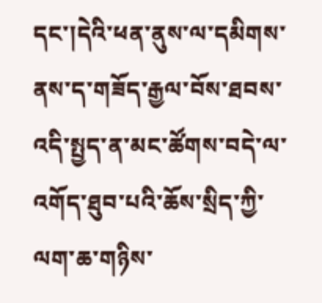དང་།དེའི་ཕན་ནུས་ལ་དམིགས་ནས་ད་གཟོད་རྒྱལ་བོས་ཐབས་འདི་སྤྱད་ན་མང་ཚོགས་བདེ་ལ་འགོད་ཐུབ་པའི་ཆོས་སྲིད་ཀྱི་ལག་ཆ་གཉིས་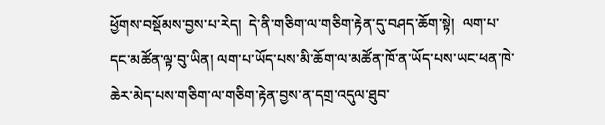ཕྱོགས་བསྡོམས་བྱས་པ་རེད།  དེ་ནི་གཅིག་ལ་གཅིག་རྟེན་དུ་བཤད་ཆོག་སྟེ།  ལག་པ་དང་མཚོན་ལྟ་བུ་ཡིན། ལག་པ་ཡོད་པས་མི་ཆོག་ལ་མཚོན་ཁོ་ན་ཡོད་པས་ཡང་ཕན་ཁེ་ཆེར་མེད་པས་གཅིག་ལ་གཅིག་རྟེན་བྱས་ན་དགྲ་འདུལ་ཐུབ་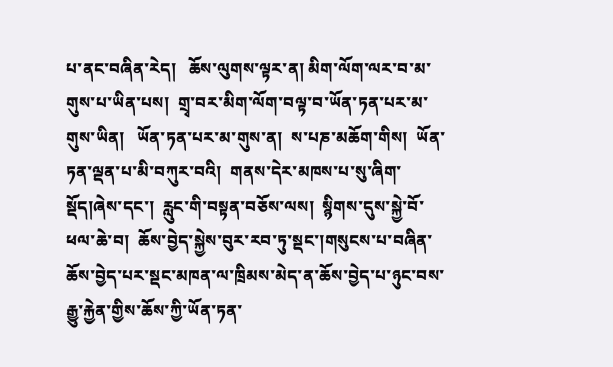པ་ནང་བཞིན་རེད།   ཆོས་ལུགས་ལྟར་ན། མིག་ལོག་ལར་བ་མ་གུས་པ་ཡིན་པས།  གྲྭ་བར་མིག་ལོག་བལྟ་བ་ཡོན་ཏན་པར་མ་གུས་ཡིན།   ཡོན་ཏན་པར་མ་གུས་ན།  ས་པཎ་མཆོག་གིས།  ཡོན་ཏན་ལྡན་པ་མི་བཀུར་བའི།  གནས་དེར་མཁས་པ་སུ་ཞིག་སྡོད།ཞེས་དང་།  རླུང་གི་བསྟན་བཅོས་ལས།  སྙིགས་དུས་སྐྱེ་བོ་ཕལ་ཆེ་བ།  ཆོས་བྱེད་སྐྱེས་བུར་རབ་ཏུ་སྡང་།གསུངས་པ་བཞིན་ཆོས་བྱེད་པར་སྡང་མཁན་ལ་ཁྲིམས་མེད་ན་ཆོས་བྱེད་པ་ཉུང་བས་རྒྱུ་རྐྱེན་གྱིས་ཆོས་ཀྱི་ཡོན་ཏན་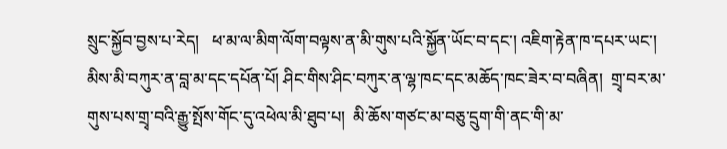སྲུང་སྐྱོབ་བྱས་པ་རེད།   ཕ་མ་ལ་མིག་ལོག་བལྟས་ན་མི་གུས་པའི་སྐྱོན་ཡོང་བ་དང་། འཇིག་རྟེན་ཁ་དཔར་ཡང་། མིས་མི་བཀུར་ན་བླ་མ་དང་དཔོན་པོ། ཤིང་གིས་ཤིང་བཀུར་ན་ལྷ་ཁང་དང་མཆོད་ཁང་ཟེར་བ་བཞིན།  གྲྭ་བར་མ་གུས་པས་གྲྭ་བའི་རྒྱུ་སྤོས་གོང་དུ་འཕེལ་མི་ཐུབ་པ།  མི་ཆོས་གཙང་མ་བཅུ་དྲུག་གི་ནང་གི་མ་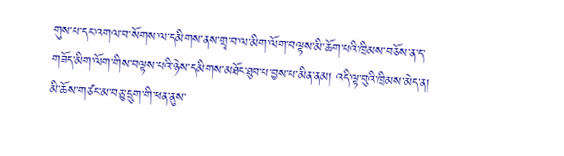གུས་པ་དང་འགལ་བ་སོགས་ལ་དམིགས་ནས་གྲྭ་བ་ལ་མིག་ལོག་བལྟས་མི་ཆོག་པའི་ཁྲིམས་བཅོས་ན་ད་གཟོད་མིག་ལོག་གིས་བལྟས་པའི་ཉེས་དམིགས་མཐོང་ཐུབ་པ་བྱས་པ་མིན་ནམ། འདི་ལྟ་བུའི་ཁྲིམས་མེད་ན།   མི་ཆོས་གཙང་མ་བཅུ་དྲུག་གི་ཕན་ནུས་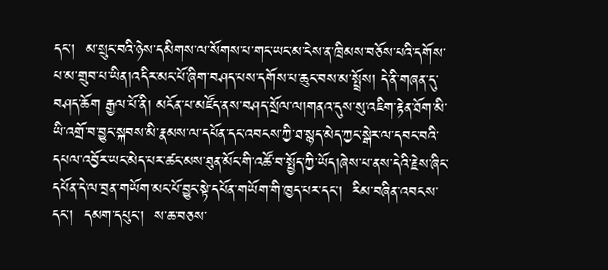དང་།  མ་སྲུང་བའི་ཉེས་དམིགས་ལ་སོགས་པ་གང་ཡང་མ་ངེས་ན་ཁྲིམས་བཅོས་པའི་དགོས་པ་མ་གྲུབ་པ་ཡིན།འདིར་མང་པོ་ཞིག་བཤད་པས་དགོས་པ་ཆུང་བས་མ་སྤྲོས། དེ་ནི་གཞན་དུ་བཤད་ཆོག རྒྱལ་པོ་ནི། མངོན་པ་མཛོད་ནས་བཤད་སྲོལ་ལ།གནའ་དུས་སུ་འཇིག་རྟེན་ཐོག་མི་ཡི་འགྲོ་བ་བྱུང་སྐབས་མི་རྣམས་ལ་དཔོན་དང་འབངས་ཀྱི་ཐ་སྙད་མེད་ཀྱང་སྒེར་ལ་དབང་བའི་དཔལ་འབྱོར་ཡང་མེད་པར་ཚང་མས་ཐུན་མོང་གི་འཚོ་བ་སྤྱོད་ཀྱི་ཡོད།ཞེས་པ་ནས་དེའི་རྗེས་ཞིང་དཔོན་དེ་ལ་བྲན་གཡོག་མང་པོ་བྱུང་སྟེ་དཔོན་གཡོག་གི་ཁྱད་པར་དང་།  རིམ་བཞིན་འབངས་དང་།  དམག་དཔུང་།  ས་ཆ་བཅས་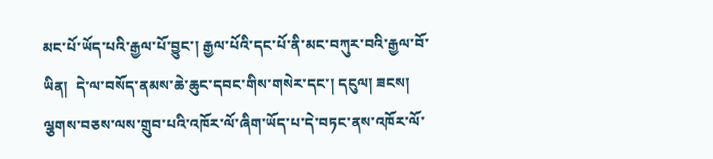མང་པོ་ཡོད་པའི་རྒྱལ་པོ་བྱུང་། རྒྱལ་པོའི་དང་པོ་ནི་མང་བཀུར་བའི་རྒྱལ་བོ་ཡིན།  དེ་ལ་བསོད་ནམས་ཆེ་ཆུང་དབང་གིས་གསེར་དང་། དངུལ། ཟངས། ལྕགས་བཅས་ལས་གྲུབ་པའི་འཁོར་ལོ་ཞིག་ཡོད་པ་དེ་བཏང་ནས་འཁོར་ལོ་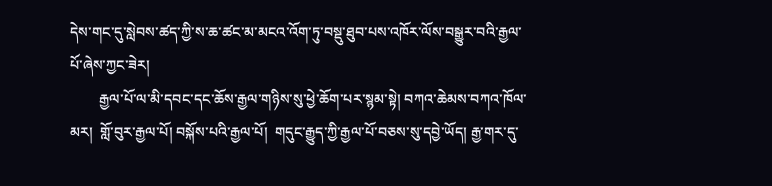དེས་གང་དུ་སླེབས་ཚད་ཀྱི་ས་ཆ་ཚང་མ་མངའ་འོག་ཏུ་བསྡུ་ཐུབ་པས་འཁོར་ལོས་བསྒྱུར་བའི་རྒྱལ་པོ་ཞེས་ཀྱང་ཟེར།
        རྒྱལ་པོ་ལ་མི་དབང་དང་ཆོས་རྒྱལ་གཉིས་སུ་ཕྱེ་ཆོག་པར་སྙམ་སྟེ། བཀའ་ཆེམས་བཀའ་ཁོལ་མར།  གློ་བུར་རྒྱལ་པོ། བསྐོས་པའི་རྒྱལ་པོ།  གདུང་རྒྱུད་ཀྱི་རྒྱལ་པོ་བཅས་སུ་དབྱེ་ཡོད། རྒྱ་གར་དུ་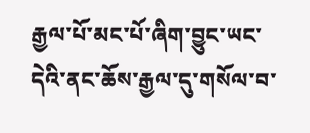རྒྱལ་པོ་མང་པོ་ཞིག་བྱུང་ཡང་དེའི་ནང་ཆོས་རྒྱལ་དུ་གསོལ་བ་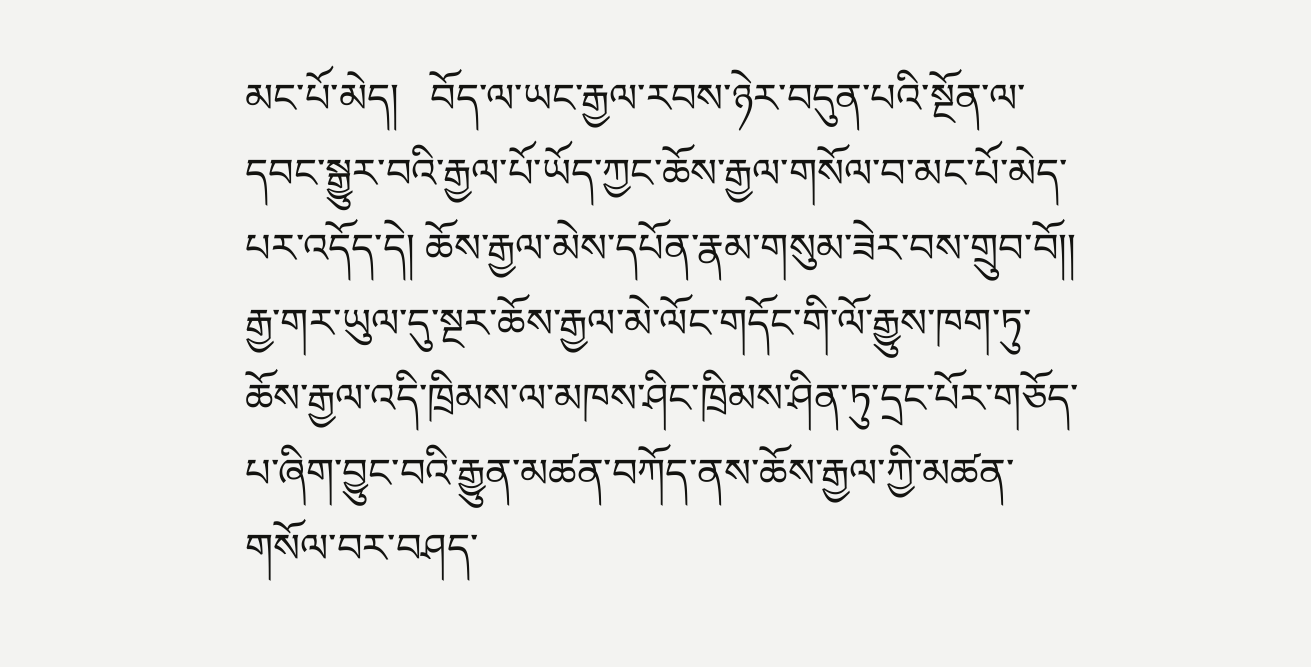མང་པོ་མེད།   བོད་ལ་ཡང་རྒྱལ་རབས་ཉེར་བདུན་པའི་སྔོན་ལ་དབང་སྒྱུར་བའི་རྒྱལ་པོ་ཡོད་ཀྱང་ཆོས་རྒྱལ་གསོལ་བ་མང་པོ་མེད་པར་འདོད་དེ། ཆོས་རྒྱལ་མེས་དཔོན་རྣམ་གསུམ་ཟེར་བས་གྲུབ་བོ།།  རྒྱ་གར་ཡུལ་དུ་སྔར་ཆོས་རྒྱལ་མེ་ལོང་གདོང་གི་ལོ་རྒྱུས་ཁག་ཏུ་ཆོས་རྒྱལ་འདི་ཁྲིམས་ལ་མཁས་ཤིང་ཁྲིམས་ཤིན་ཏུ་དྲང་པོར་གཅོད་པ་ཞིག་བྱུང་བའི་རྒྱུན་མཚན་བཀོད་ནས་ཆོས་རྒྱལ་ཀྱི་མཚན་གསོལ་བར་བཤད་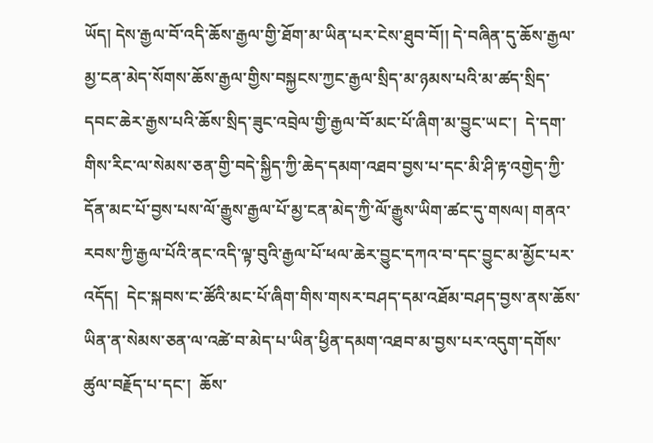ཡོད། དེས་རྒྱལ་བོ་འདི་ཆོས་རྒྱལ་གྱི་ཐོག་མ་ཡིན་པར་ངེས་ཐུབ་བོ།། དེ་བཞིན་དུ་ཆོས་རྒྱལ་མྱ་ངན་མེད་སོགས་ཆོས་རྒྱལ་གྱིས་བསྐྱངས་ཀྱང་རྒྱལ་སྲིད་མ་ཉམས་པའི་མ་ཚད་སྲིད་དབང་ཆེར་རྒྱས་པའི་ཆོས་སྲིད་ཟུང་འབྲེལ་གྱི་རྒྱལ་བོ་མང་པོ་ཞིག་མ་བྱུང་ཡང་།  དེ་དག་གིས་རིང་ལ་སེམས་ཅན་གྱི་བདེ་སྐྱིད་ཀྱི་ཆེད་དམག་འཐབ་བྱས་པ་དང་མི་ཤི་རྟ་འགྱེད་ཀྱི་དོན་མང་པོ་བྱས་པས་ལོ་རྒྱུས་རྒྱལ་པོ་མྱ་ངན་མེད་ཀྱི་ལོ་རྒྱུས་ཡིག་ཚང་དུ་གསལ། གནའ་རབས་ཀྱི་རྒྱལ་པོའི་ནང་འདི་ལྟ་བུའི་རྒྱལ་པོ་ཕལ་ཆེར་བྱུང་དཀའ་བ་དང་བྱུང་མ་མྱོང་པར་འདོད།  དེང་སྐབས་ང་ཚོའི་མང་པོ་ཞིག་གིས་གསར་བཤད་དམ་འཐོམ་བཤད་བྱས་ནས་ཆོས་ཡིན་ན་སེམས་ཅན་ལ་འཚེ་བ་མེད་པ་ཡིན་ཕྱིན་དམག་འཐབ་མ་བྱས་པར་འདུག་དགོས་ཚུལ་བརྗོད་པ་དང་།  ཆོས་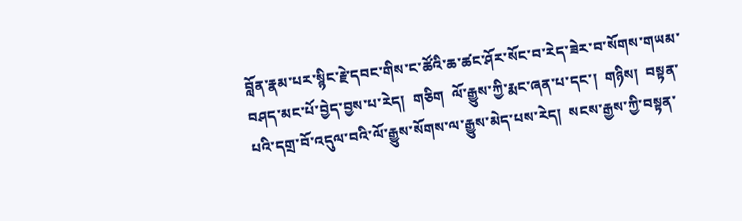བློན་རྣམ་པར་སྙིང་རྗེ་དབང་གིས་ང་ཚོའི་ཆ་ཚང་ཤོར་སོང་བ་རེད་ཟེར་བ་སོགས་གཡམ་བཤད་མང་པོ་བྱེད་བྱས་པ་རེད།  གཅིག  ལོ་རྒྱུས་ཀྱི་རྨང་ཞན་པ་དང་།  གཉིས།  བསྟན་པའི་དགྲ་བོ་འདུལ་བའི་ལོ་རྒྱུས་སོགས་ལ་རྒྱུས་མེད་པས་རེད།  སངས་རྒྱས་ཀྱི་བསྟན་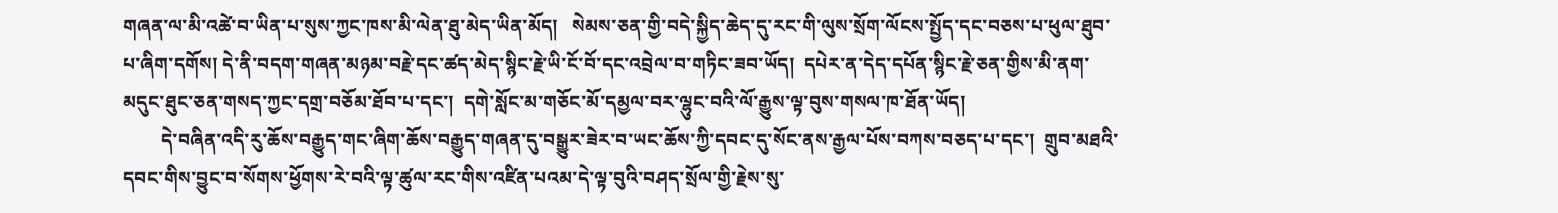གཞན་ལ་མི་འཚེ་བ་ཡིན་པ་སུས་ཀྱང་ཁས་མི་ལེན་ཐུ་མེད་ཡིན་མོད།   སེམས་ཅན་གྱི་བདེ་སྐྱིད་ཆེད་དུ་རང་གི་ལུས་སྲོག་ལོངས་སྤྱོད་དང་བཅས་པ་ཕུལ་ཐུབ་པ་ཞིག་དགོས། དེ་ནི་བདག་གཞན་མཉམ་བརྗེ་དང་ཚད་མེད་སྙིང་རྗེ་ཡི་ངོ་བོ་དང་འབྲེལ་བ་གཏིང་ཟབ་ཡོད།  དཔེར་ན་དེད་དཔོན་སྙིང་རྗེ་ཅན་གྱིས་མི་ནག་མདུང་ཐུང་ཅན་གསད་ཀྱང་དགྲ་བཅོམ་ཐོབ་པ་དང་།  དགེ་སློང་མ་གཅོང་མོ་དམྱལ་བར་ལྷུང་བའི་ལོ་རྒྱུས་ལྟ་བུས་གསལ་ཁ་ཐོན་ཡོད།
        དེ་བཞིན་འདི་རུ་ཆོས་བརྒྱུད་གང་ཞིག་ཆོས་བརྒྱུད་གཞན་དུ་བསྒྱུར་ཟེར་བ་ཡང་ཆོས་ཀྱི་དབང་དུ་སོང་ནས་རྒྱལ་པོས་བཀས་བཅད་པ་དང་།  གྲུབ་མཐའི་དབང་གིས་བྱུང་བ་སོགས་ཕྱོགས་རེ་བའི་ལྟ་ཚུལ་རང་གིས་འཛིན་པའམ་དེ་ལྟ་བུའི་བཤད་སྲོལ་གྱི་རྗེས་སུ་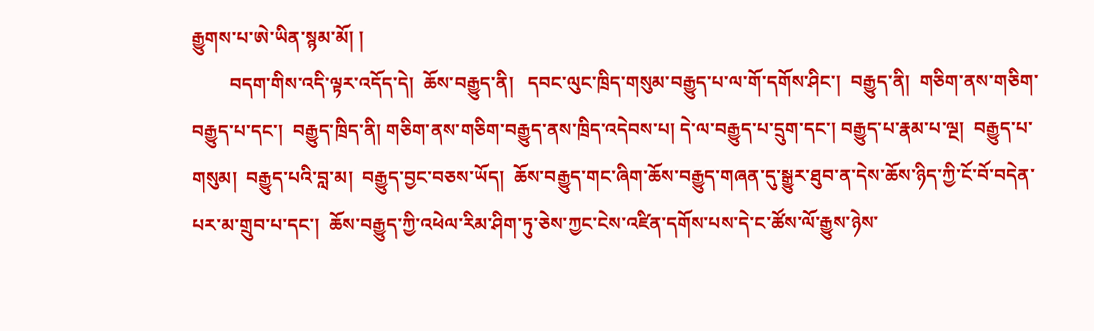རྒྱུགས་པ་ཨེ་ཡིན་སྙམ་མོ། །
        བདག་གིས་འདི་ལྟར་འདོད་དེ།  ཆོས་བརྒྱུད་ནི།   དབང་ལུང་ཁྲིད་གསུམ་བརྒྱུད་པ་ལ་གོ་དགོས་ཤིང་།  བརྒྱུད་ནི།  གཅིག་ནས་གཅིག་བརྒྱུད་པ་དང་།  བརྒྱུད་ཁྲིད་ནི། གཅིག་ནས་གཅིག་བརྒྱུད་ནས་ཁྲིད་འདེབས་པ། དེ་ལ་བརྒྱུད་པ་དྲུག་དང་། བརྒྱུད་པ་རྣམ་པ་ལྔ།  བརྒྱུད་པ་གསུམ།  བརྒྱུད་པའི་བླ་མ།  བརྒྱུད་བྱང་བཅས་ཡོད།  ཆོས་བརྒྱུད་གང་ཞིག་ཆོས་བརྒྱུད་གཞན་དུ་སྒྱུར་ཐུབ་ན་དེས་ཆོས་ཉིད་ཀྱི་ངོ་བོ་བདེན་པར་མ་གྲུབ་པ་དང་།  ཆོས་བརྒྱུད་ཀྱི་འཕེལ་རིམ་ཤིག་ཏུ་ཅེས་ཀྱང་ངེས་འཛིན་དགོས་པས་དེ་ང་ཚོས་ལོ་རྒྱུས་ཉེས་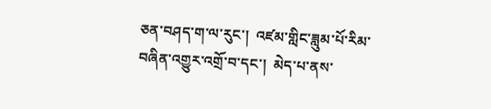ཅན་བཤད་ག་ལ་རུང་།  འཛམ་གླིང་ཟླུམ་པོ་རིམ་བཞིན་འགྱུར་འགྲོ་བ་དང་།  མེད་པ་ནས་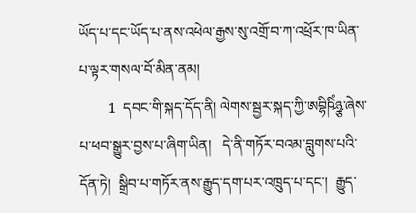ཡོད་པ་དང་ཡོད་པ་ནས་འཕེལ་རྒྱས་སུ་འགྲོ་བ་ཀ་འཕྲོར་ཁ་ཡིན་པ་ལྟར་གསལ་བོ་མིན་ནམ།
        1  དབང་གི་སྐད་དོད་ནི། ལེགས་སྦྱར་སྐད་ཀྱི་ཨབྷིཥིཾཉྩ་ཞེས་པ་ཕབ་སྒྱུར་བྱས་པ་ཞིག་ཡིན།   དེ་ནི་གཏོར་བའམ་བླུགས་པའི་དོན་ཏེ།  སྒྲིབ་པ་གཏོར་ནས་རྒྱུད་དག་པར་འཁྲུད་པ་དང་།  རྒྱུད་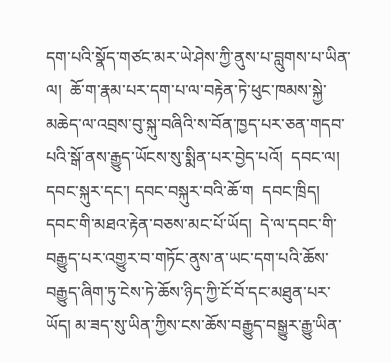དག་པའི་སྣོད་གཙང་མར་ཡེ་ཤེས་ཀྱི་ནུས་པ་བླུགས་པ་ཡིན་ལ།  ཆོ་ག་རྣམ་པར་དག་པ་ལ་བརྟེན་ཏེ་ཕུང་ཁམས་སྐྱེ་མཆེད་ལ་འབྲས་བུ་སྐུ་བཞིའི་ས་བོན་ཁྱད་པར་ཅན་གདབ་པའི་སྒོ་ནས་རྒྱུད་ཡོངས་སུ་སྨིན་པར་བྱེད་པའོ།  དབང་ལ།  དབང་སྐུར་དང་། དབང་བསྐུར་བའི་ཆོ་ག  དབང་ཁྲིད།  དབང་གི་མཐའ་རྟེན་བཅས་མང་པོ་ཡོད།  དེ་ལ་དབང་གི་བརྒྱུད་པར་འགྱུར་བ་གཏོང་ནུས་ན་ཡང་དག་པའི་ཆོས་བརྒྱུད་ཞིག་ཏུ་ངེས་ཏེ་ཆོས་ཉིད་ཀྱི་ངོ་བོ་དང་མཐུན་པར་ཡོད། མ་ཟད་སུ་ཡིན་ཀྱིས་ངས་ཆོས་བརྒྱུད་བསྒྱུར་རྒྱུ་ཡིན་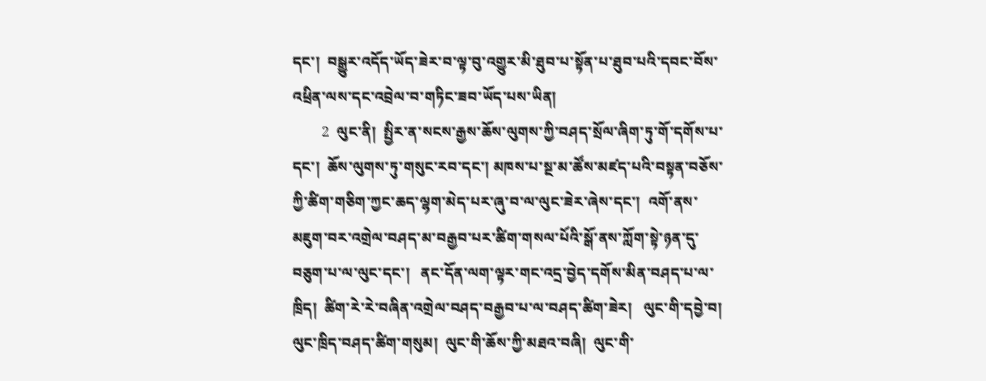དང་།  བསྒྱུར་འདོད་ཡོད་ཟེར་བ་ལྟ་བུ་འགྱུར་མི་ཐུབ་པ་སྟོན་པ་ཐུབ་པའི་དབང་བོས་འཕྲིན་ལས་དང་འབྲེལ་བ་གཏིང་ཟབ་ཡོད་པས་ཡིན།
        2  ལུང་ནི།  སྤྱིར་ན་སངས་རྒྱས་ཆོས་ལུགས་ཀྱི་བཤད་སྲོལ་ཞིག་ཏུ་གོ་དགོས་པ་དང་།  ཆོས་ལུགས་ཏུ་གསུང་རབ་དང་། མཁས་པ་སྔ་མ་ཚོས་མཛད་པའི་བསྟན་བཅོས་ཀྱི་ཚིག་གཅིག་ཀྱང་ཆད་ལྷག་མེད་པར་ཞུ་བ་ལ་ལུང་ཟེར་ཞེས་དང་།  འགོ་ནས་མཇུག་བར་འགྲེལ་བཤད་མ་བརྒྱབ་པར་ཚིག་གསལ་པོའི་སྒོ་ནས་ཀློག་སྟེ་ཉན་དུ་བཅུག་པ་ལ་ལུང་དང་།   ནང་དོན་ལག་ལྟར་གང་འདྲ་བྱེད་དགོས་མིན་བཤད་པ་ལ་ཁྲིད།  ཚིག་རེ་རེ་བཞིན་འགྲེལ་བཤད་བརྒྱབ་པ་ལ་བཤད་ཚིག་ཟེར།   ལུང་གི་དབྱེ་བ།  ལུང་ཁྲིད་བཤད་ཚིག་གསུམ།  ལུང་གི་ཆོས་ཀྱི་མཐའ་བཞི།  ལུང་གི་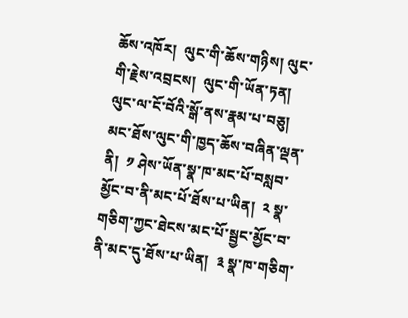ཆོས་འཁོར།  ལུང་གི་ཆོས་གཉིས། ལུང་གི་རྗེས་འབྲངས།  ལུང་གི་ཡོན་ཏན།  ལུང་ལ་ངོ་བོའི་སྒོ་ནས་རྣམ་པ་བཅུ།  མང་ཐོས་ལུང་གི་ཁྱད་ཆོས་བཞིན་ལྡན་ནི།  ༡ ཤེས་ཡོན་སྣ་ཁ་མང་པོ་བསླབ་མྱོང་བ་ནི་མང་པོ་ཐོས་པ་ཡིན།  ༢ སྣ་གཅིག་ཀྱང་ཐེངས་མང་པོ་སྦྱང་མྱོང་བ་ནི་མང་དུ་ཐོས་པ་ཡིན།  ༣ སྣ་ཁ་གཅིག་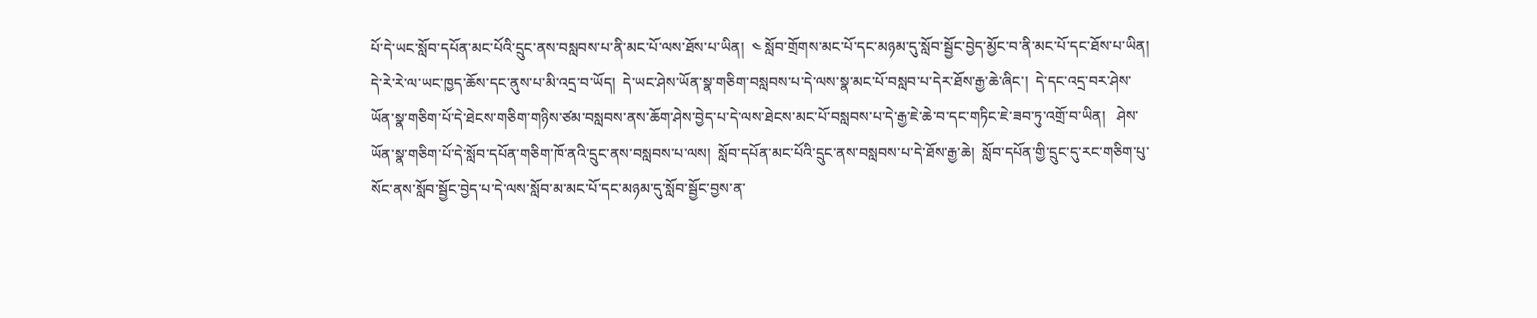པོ་དེ་ཡང་སློབ་དཔོན་མང་པོའི་དྲུང་ནས་བསླབས་པ་ནི་མང་པོ་ལས་ཐོས་པ་ཡིན།  ༤ སློབ་གྲོགས་མང་པོ་དང་མཉམ་དུ་སློབ་སྦྱོང་བྱེད་མྱོང་བ་ནི་མང་པོ་དང་ཐོས་པ་ཡིན།  དེ་རེ་རེ་ལ་ཡང་ཁྱད་ཆོས་དང་ནུས་པ་མི་འདྲ་བ་ཡོད།  དེ་ཡང་ཤེས་ཡོན་སྣ་གཅིག་བསླབས་པ་དེ་ལས་སྣ་མང་པོ་བསླབ་པ་དེར་ཐོས་རྒྱ་ཆེ་ཞིང་།  དེ་དང་འདྲ་བར་ཤེས་ཡོན་སྣ་གཅིག་པོ་དེ་ཐེངས་གཅིག་གཉིས་ཙམ་བསླབས་ནས་ཆོག་ཤེས་བྱེད་པ་དེ་ལས་ཐེངས་མང་པོ་བསླབས་པ་དེ་རྒྱ་ཇེ་ཆེ་བ་དང་གཏིང་ཇེ་ཟབ་ཏུ་འགྲོ་བ་ཡིན།   ཤེས་ཡོན་སྣ་གཅིག་པོ་དེ་སློབ་དཔོན་གཅིག་ཁོ་ནའི་དྲུང་ནས་བསླབས་པ་ལས།  སློབ་དཔོན་མང་པོའི་དྲུང་ནས་བསླབས་པ་དེ་ཐོས་རྒྱ་ཆེ།  སློབ་དཔོན་གྱི་དྲུང་དུ་རང་གཅིག་པུ་སོང་ནས་སློབ་སྦྱོང་བྱེད་པ་དེ་ལས་སློབ་མ་མང་པོ་དང་མཉམ་དུ་སློབ་སྦྱོང་བྱས་ན་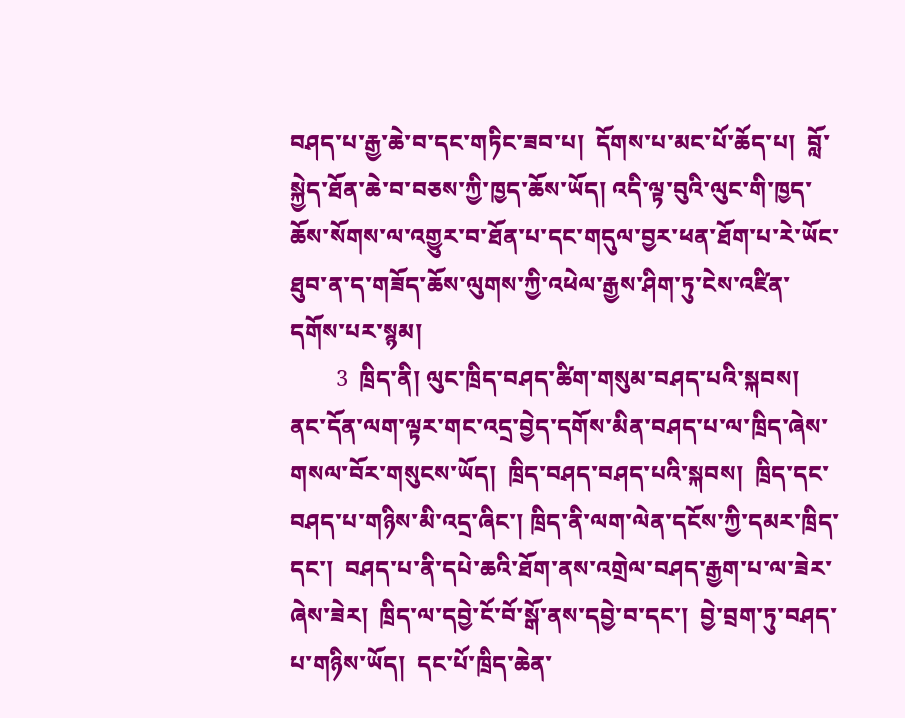བཤད་པ་རྒྱ་ཆེ་བ་དང་གཏིང་ཟབ་པ།  དོགས་པ་མང་པོ་ཆོད་པ།  བློ་སྐྱེད་ཐོན་ཆེ་བ་བཅས་ཀྱི་ཁྱད་ཆོས་ཡོད། འདི་ལྟ་བུའི་ལུང་གི་ཁྱད་ཆོས་སོགས་ལ་འགྱུར་བ་ཐོན་པ་དང་གདུལ་བྱར་ཕན་ཐོག་པ་རེ་ཡོང་ཐུབ་ན་ད་གཟོད་ཆོས་ལུགས་ཀྱི་འཕེལ་རྒྱས་ཤིག་ཏུ་ངེས་འཛིན་དགོས་པར་སྙམ།
        3  ཁྲིད་ནི། ལུང་ཁྲིད་བཤད་ཚིག་གསུམ་བཤད་པའི་སྐབས།  ནང་དོན་ལག་ལྟར་གང་འདྲ་བྱེད་དགོས་མིན་བཤད་པ་ལ་ཁྲིད་ཞེས་གསལ་བོར་གསུངས་ཡོད།  ཁྲིད་བཤད་བཤད་པའི་སྐབས།  ཁྲིད་དང་བཤད་པ་གཉིས་མི་འདྲ་ཞིང་། ཁྲིད་ནི་ལག་ལེན་དངོས་ཀྱི་དམར་ཁྲིད་དང་།  བཤད་པ་ནི་དཔེ་ཆའི་ཐོག་ནས་འགྲེལ་བཤད་རྒྱག་པ་ལ་ཟེར་ཞེས་ཟེར།  ཁྲིད་ལ་དབྱེ་ངོ་བོ་སྒོ་ནས་དབྱེ་བ་དང་།  བྱེ་བྲག་ཏུ་བཤད་པ་གཉིས་ཡོད།  དང་པོ་ཁྲིད་ཆེན་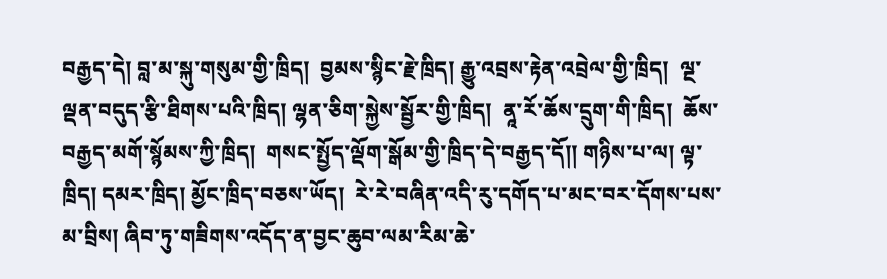བརྒྱད་དེ། བླ་མ་སྐུ་གསུམ་གྱི་ཁྲིད།  བྱམས་སྙིང་རྗེ་ཁྲིད། རྒྱུ་འབྲས་རྟེན་འབྲེལ་གྱི་ཁྲིད།  ལྔ་ལྡན་བདུད་རྩི་ཐིགས་པའི་ཁྲིད། ལྷན་ཅིག་སྐྱེས་སྦྱོར་གྱི་ཁྲིད།  ནཱ་རོ་ཆོས་དྲུག་གི་ཁྲིད།  ཆོས་བརྒྱད་མགོ་སྙོམས་ཀྱི་ཁྲིད།  གསང་སྤྱོད་ལྡོག་སྒོམ་གྱི་ཁྲིད་དེ་བརྒྱད་དོ།། གཉིས་པ་ལ། ལྟ་ཁྲིད། དམར་ཁྲིད། མྱོང་ཁྲིད་བཅས་ཡོད།  རེ་རེ་བཞིན་འདི་རུ་དགོད་པ་མང་བར་དོགས་པས་མ་བྲིས། ཞིབ་ཏུ་གཟིགས་འདོད་ན་བྱང་ཆུབ་ལམ་རིམ་ཆེ་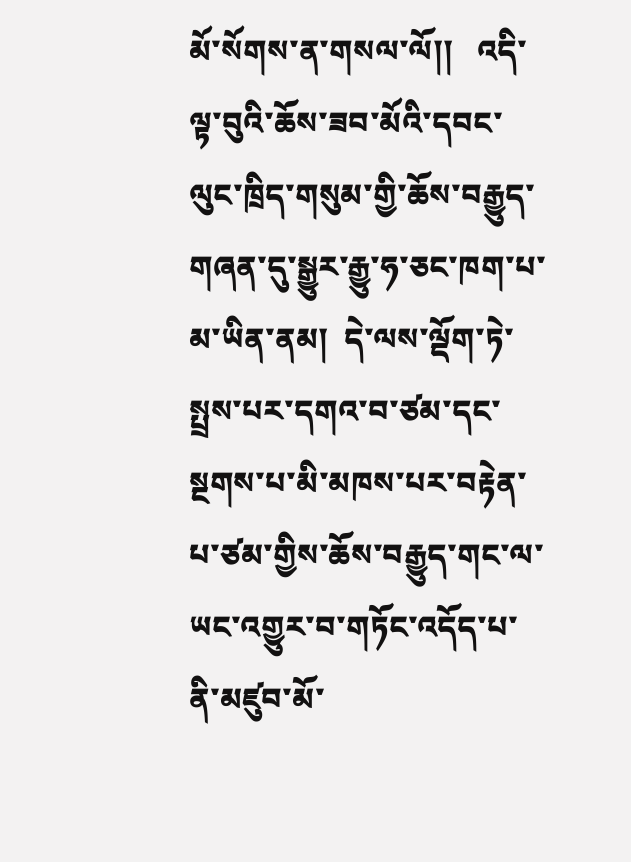མོ་སོགས་ན་གསལ་ལོ།།   འདི་ལྟ་བུའི་ཆོས་ཟབ་མོའི་དབང་ལུང་ཁྲིད་གསུམ་གྱི་ཆོས་བརྒྱུད་གཞན་དུ་སྒྱུར་རྒྱུ་ཧ་ཅང་ཁག་པ་མ་ཡིན་ནམ།  དེ་ལས་ལྡོག་ཏེ་སྤྲས་པར་དགའ་བ་ཙམ་དང་སྔགས་པ་མི་མཁས་པར་བརྟེན་པ་ཙམ་གྱིས་ཆོས་བརྒྱུད་གང་ལ་ཡང་འགྱུར་བ་གཏོང་འདོད་པ་ནི་མཛུབ་མོ་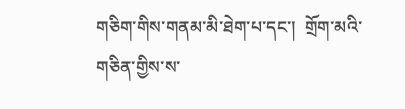གཅིག་གིས་གནམ་མི་ཐེག་པ་དང་།  གྲོག་མའི་གཅིན་གྱིས་ས་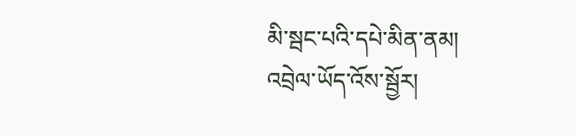མི་སྦང་པའི་དཔེ་མིན་ནམ།
འབྲེལ་ཡོད་འོས་སྦྱོར།